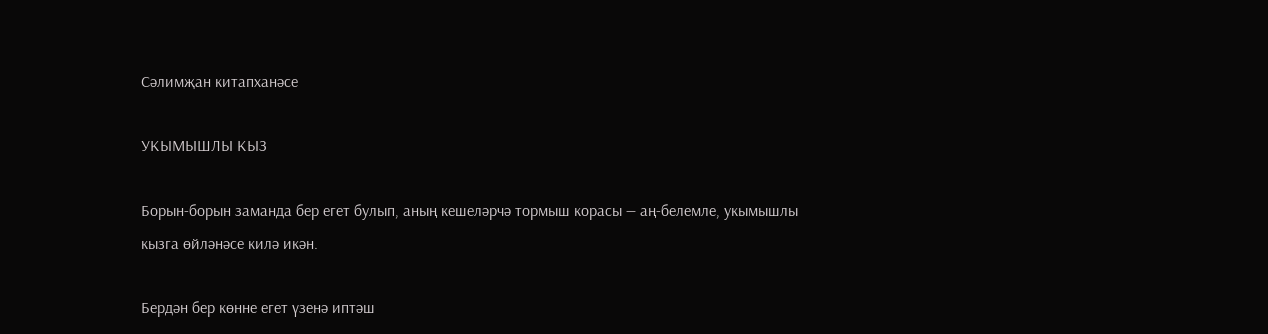Сәлимҗан китапханәсе

УКЫМЫШЛЫ КЫЗ

Борын-борын заманда бер егет булып, аның кешеләрчә тормыш корасы — аң-белемле, укымышлы кызга өйләнәсе килә икән.

Бердән бер көнне егет үзенә иптәш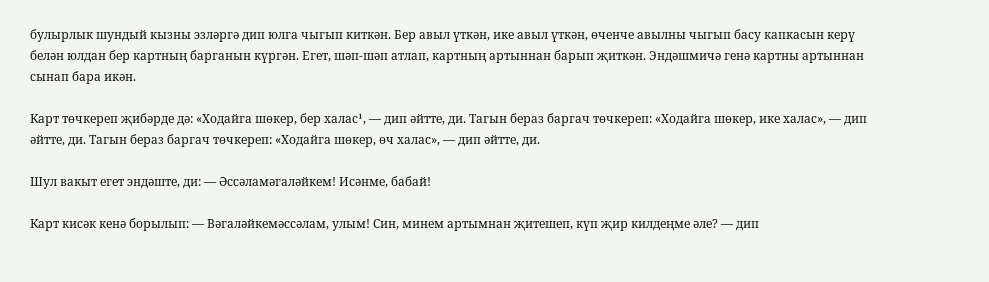булырлык шундый кызны эзләргә дип юлга чыгып киткән. Бер авыл үткән, ике авыл үткән, өченче авылны чыгып басу капкасын керү белән юлдан бер картның барганын күргән. Егет, шәп-шәп атлап, картның артыннан барып җиткән. Эндәшмичә генә картны артыннан сынап бара икән.

Карт төчкереп җибәрде дә: «Ходайга шөкер, бер халас¹, — дип әйтте, ди. Тагын бераз баргач төчкереп: «Ходайга шөкер, ике халас», — дип әйтте, ди. Тагын бераз баргач төчкереп: «Ходайга шөкер, өч халас», — дип әйтте, ди.

Шул вакыт егет эндәште, ди: — Әссәламәгаләйкем! Исәнме, бабай!

Карт кисәк кенә борылып: — Вәгаләйкемәссәлам, улым! Син, минем артымнан җитешеп, күп җир килдеңме әле? — дип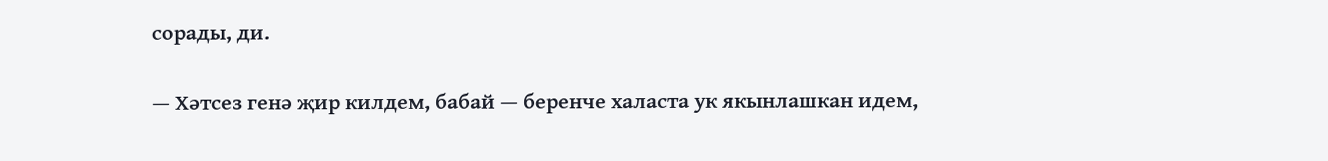сорады, ди.

— Хәтсез генә җир килдем, бабай — беренче халаста ук якынлашкан идем,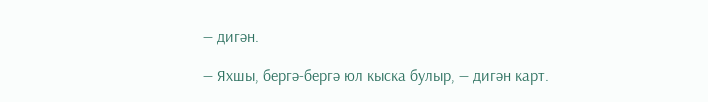— дигән.

— Яхшы, бергә-бергә юл кыска булыр, — дигән карт.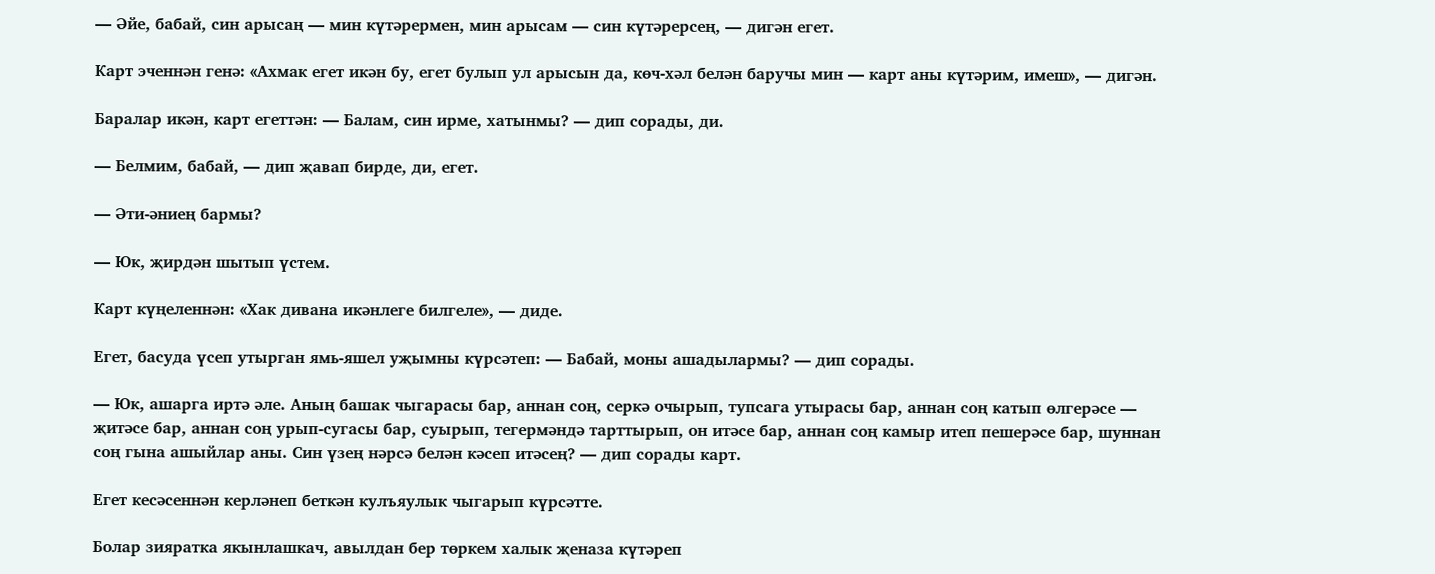— Әйе, бабай, син арысаң — мин күтәрермен, мин арысам — син күтәрерсең, — дигән егет.

Карт эченнән генә: «Ахмак егет икән бу, егет булып ул арысын да, көч-хәл белән баручы мин — карт аны күтәрим, имеш», — дигән.

Баралар икән, карт егеттән: — Балам, син ирме, хатынмы? — дип сорады, ди.

— Белмим, бабай, — дип җавап бирде, ди, егет.

— Әти-әниең бармы?

— Юк, җирдән шытып үстем.

Карт күңеленнән: «Хак дивана икәнлеге билгеле», — диде.

Егет, басуда үсеп утырган ямь-яшел уҗымны күрсәтеп: — Бабай, моны ашадылармы? — дип сорады.

— Юк, ашарга иртә әле. Аның башак чыгарасы бар, аннан соң, серкә очырып, тупсага утырасы бар, аннан соң катып өлгерәсе — җитәсе бар, аннан соң урып-сугасы бар, суырып, тегермәндә тарттырып, он итәсе бар, аннан соң камыр итеп пешерәсе бар, шуннан соң гына ашыйлар аны. Син үзең нәрсә белән кәсеп итәсең? — дип сорады карт.

Егет кесәсеннән керләнеп беткән кулъяулык чыгарып күрсәтте.

Болар зияратка якынлашкач, авылдан бер төркем халык җеназа күтәреп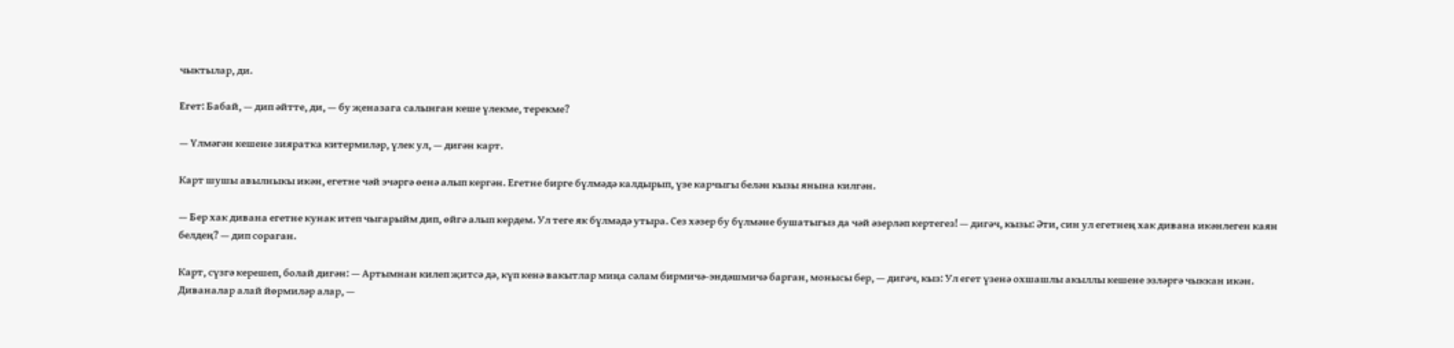чыктылар, ди.

Егет: Бабай, — дип әйтте, ди, — бу җеназага салынган кеше үлекме, терекме?

— Үлмәгән кешене зияратка китермиләр, үлек ул, — дигән карт.

Карт шушы авылныкы икән, егетне чәй эчәргә өенә алып кергән. Егетне бирге бүлмәдә калдырып, үзе карчыгы белән кызы янына килгән.

— Бер хак дивана егетне кунак итеп чыгарыйм дип, өйгә алып кердем. Ул теге як бүлмәдә утыра. Сез хәзер бу бүлмәне бушатыгыз да чәй әзерләп кертегез! — дигәч, кызы: Әти, син ул егетнең хак дивана икәнлеген каян белдең? — дип сораган.

Карт, сүзгә керешеп, болай дигән: — Артымнан килеп җитсә дә, күп кенә вакытлар миңа сәлам бирмичә-эндәшмичә барган, монысы бер, — дигәч, кыз: Ул егет үзенә охшашлы акыллы кешене эзләргә чыккан икән. Диваналар алай йөрмиләр алар, —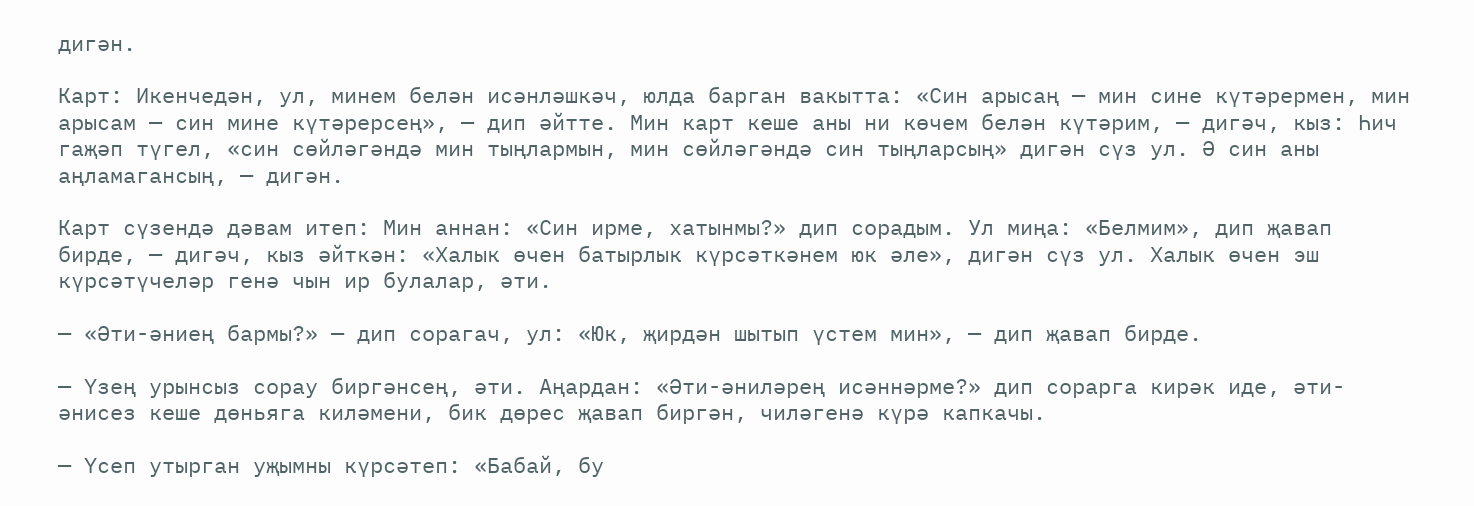дигән.

Карт: Икенчедән, ул, минем белән исәнләшкәч, юлда барган вакытта: «Син арысаң — мин сине күтәрермен, мин арысам — син мине күтәрерсең», — дип әйтте. Мин карт кеше аны ни көчем белән күтәрим, — дигәч, кыз: Һич гаҗәп түгел, «син сөйләгәндә мин тыңлармын, мин сөйләгәндә син тыңларсың» дигән сүз ул. Ә син аны аңламагансың, — дигән.

Карт сүзендә дәвам итеп: Мин аннан: «Син ирме, хатынмы?» дип сорадым. Ул миңа: «Белмим», дип җавап бирде, — дигәч, кыз әйткән: «Халык өчен батырлык күрсәткәнем юк әле», дигән сүз ул. Халык өчен эш күрсәтүчеләр генә чын ир булалар, әти.

— «Әти-әниең бармы?» — дип сорагач, ул: «Юк, җирдән шытып үстем мин», — дип җавап бирде.

— Үзең урынсыз сорау биргәнсең, әти. Аңардан: «Әти-әниләрең исәннәрме?» дип сорарга кирәк иде, әти-әнисез кеше дөньяга киләмени, бик дөрес җавап биргән, чиләгенә күрә капкачы.

— Үсеп утырган уҗымны күрсәтеп: «Бабай, бу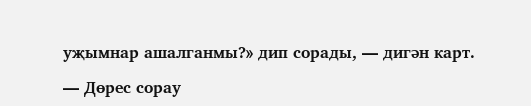уҗымнар ашалганмы?» дип сорады, — дигән карт.

— Дөрес сорау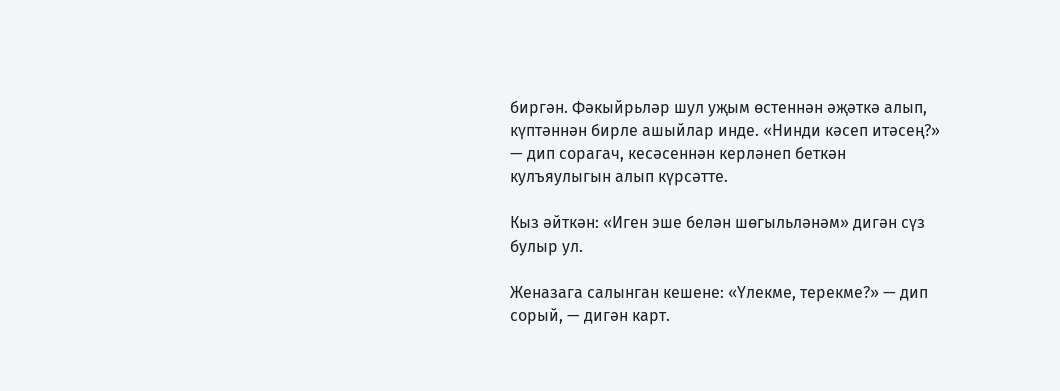биргән. Фәкыйрьләр шул уҗым өстеннән әҗәткә алып, күптәннән бирле ашыйлар инде. «Нинди кәсеп итәсең?» — дип сорагач, кесәсеннән керләнеп беткән кулъяулыгын алып күрсәтте.

Кыз әйткән: «Иген эше белән шөгыльләнәм» дигән сүз булыр ул.

Женазага салынган кешене: «Үлекме, терекме?» — дип сорый, — дигән карт.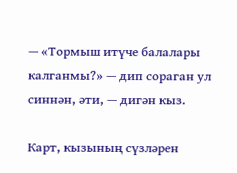— «Тормыш итүче балалары калганмы?» — дип сораган ул синнән, әти, — дигән кыз.

Карт, кызының сүзләрен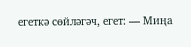егеткә сөйләгәч, егет: — Миңа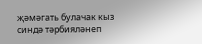җәмәгать булачак кыз синдә тәрбияләнеп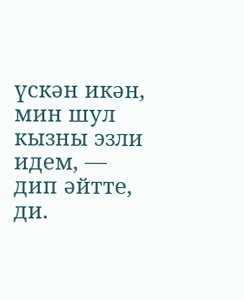үскән икән, мин шул кызны эзли идем, — дип әйтте, ди.